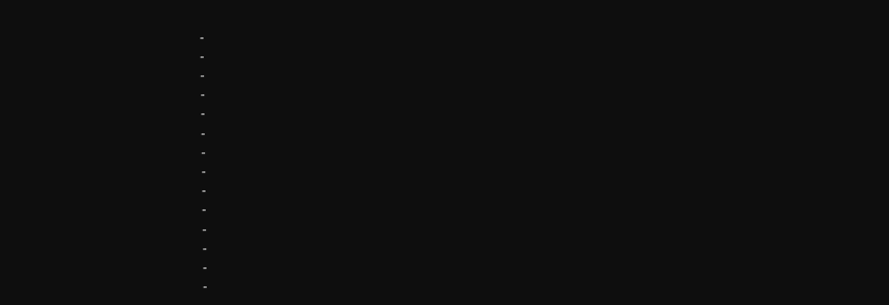-
-
-
-
-
-
-
-
-
-
-
-
-
-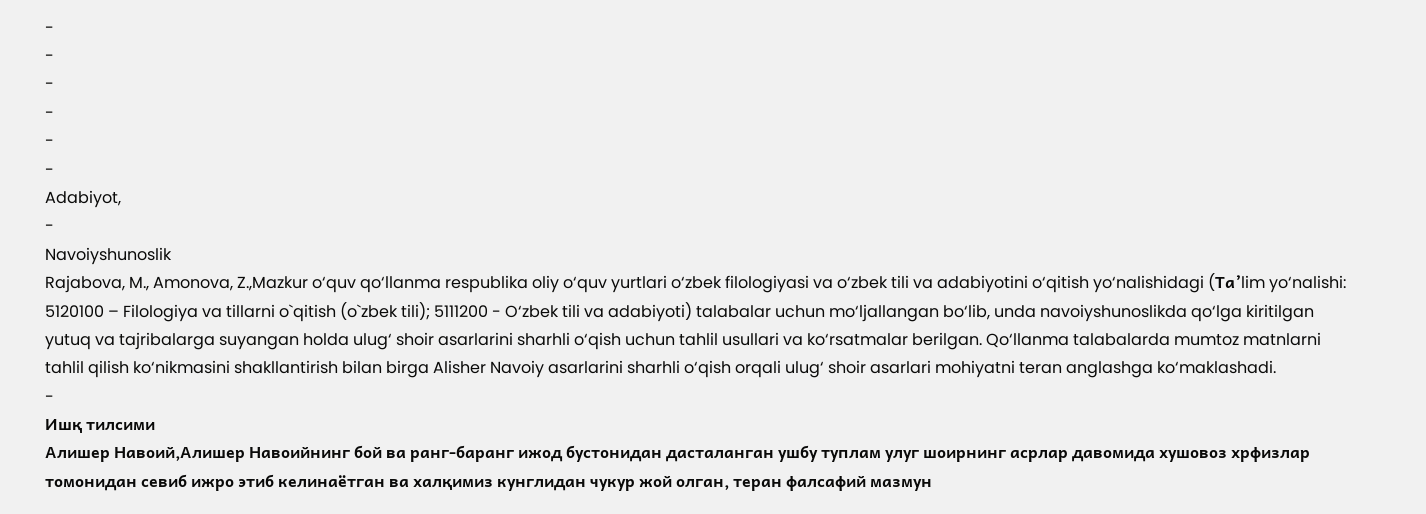-
-
-
-
-
-
Adabiyot,
-
Navoiyshunoslik
Rajabova, M., Amonova, Z.,Mazkur o‘quv qo‘llanma respublika oliy o‘quv yurtlari o‘zbek filologiyasi va o‘zbek tili va adabiyotini o‘qitish yo‘nalishidagi (Tа’lim yo‘nalishi: 5120100 – Filologiya va tillarni o`qitish (o`zbek tili); 5111200 - O‘zbek tili va adabiyoti) talabalar uchun mo‘ljallangan bo‘lib, unda navoiyshunoslikda qo‘lga kiritilgan yutuq va tajribalarga suyangan holda ulug‘ shoir asarlarini sharhli o‘qish uchun tahlil usullari va ko‘rsatmalar berilgan. Qo‘llanma talabalarda mumtoz matnlarni tahlil qilish ko‘nikmasini shakllantirish bilan birga Alisher Navoiy asarlarini sharhli o‘qish orqali ulug‘ shoir asarlari mohiyatni teran anglashga ko‘maklashadi.
-
Ишқ тилсими
Алишер Навоий,Алишер Навоийнинг бой ва ранг-баранг ижод бустонидан дасталанган ушбу туплам улуг шоирнинг асрлар давомида хушовоз хрфизлар томонидан севиб ижро этиб келинаётган ва халқимиз кунглидан чукур жой олган, теран фалсафий мазмун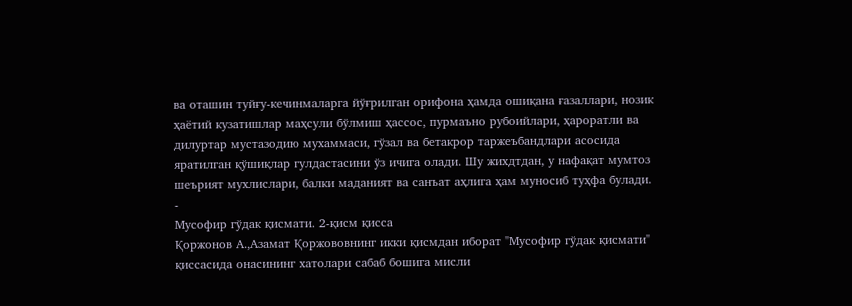ва оташин туйғу-кечинмаларга йўғрилган орифона ҳамда ошиқана ғазаллари, нозик ҳаётий кузатишлар маҳсули бўлмиш ҳассос, пурмаъно рубоийлари, ҳароратли ва дилуртар мустазодию мухаммаси, гўзал ва бетакрор таржеъбандлари асосида яратилган қўшиқлар гулдастасини ўз ичига олади. Шу жихдтдан, у нафақат мумтоз шеърият мухлислари, балки маданият ва санъат аҳлига ҳам муносиб туҳфа булади.
-
Мусофир гўдак қисмати. 2-қисм қисса
Қоржонов А.,Азамат Қоржововнинг икки қисмдан иборат "Мусофир гўдак қисмати" қиссасида онасининг хатолари сабаб бошига мисли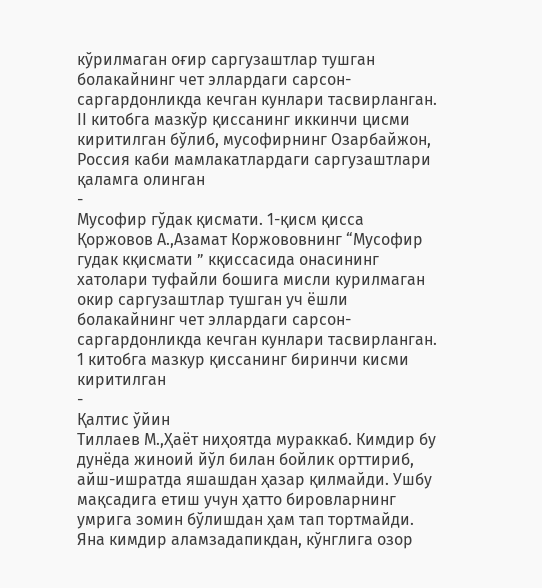кўрилмаган оғир саргузаштлар тушган болакайнинг чет эллардаги сарсон-саргардонликда кечган кунлари тасвирланган. II китобга мазкўр қиссанинг иккинчи цисми киритилган бўлиб, мусофирнинг Озарбайжон, Россия каби мамлакатлардаги саргузаштлари қаламга олинган
-
Мусофир гўдак қисмати. 1-қисм қисса
Қоржовов А.,Азамат Коржововнинг “Мусофир гудак кқисмати ” кқиссасида онасининг хатолари туфайли бошига мисли курилмаган окир саргузаштлар тушган уч ёшли болакайнинг чет эллардаги сарсон-саргардонликда кечган кунлари тасвирланган. 1 китобга мазкур қиссанинг биринчи кисми киритилган
-
Қалтис ўйин
Тиллаев М.,Ҳаёт ниҳоятда мураккаб. Кимдир бу дунёда жиноий йўл билан бойлик орттириб, айш-ишратда яшашдан ҳазар қилмайди. Ушбу мақсадига етиш учун ҳатто бировларнинг умрига зомин бўлишдан ҳам тап тортмайди. Яна кимдир аламзадапикдан, кўнглига озор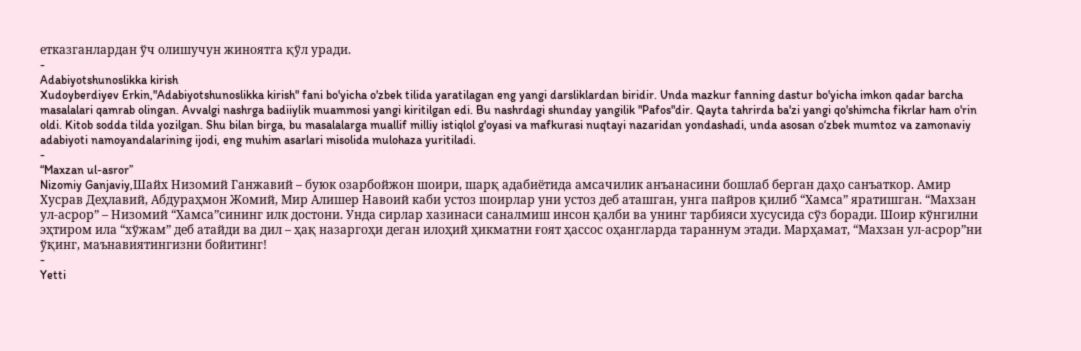етказганлардан ўч олишучун жиноятга қўл уради.
-
Adabiyotshunoslikka kirish
Xudoyberdiyev Erkin,"Adabiyotshunoslikka kirish" fani bo'yicha o'zbek tilida yaratilagan eng yangi darsliklardan biridir. Unda mazkur fanning dastur bo'yicha imkon qadar barcha masalalari qamrab olingan. Avvalgi nashrga badiiylik muammosi yangi kiritilgan edi. Bu nashrdagi shunday yangilik "Pafos"dir. Qayta tahrirda ba'zi yangi qo'shimcha fikrlar ham o'rin oldi. Kitob sodda tilda yozilgan. Shu bilan birga, bu masalalarga muallif milliy istiqlol g'oyasi va mafkurasi nuqtayi nazaridan yondashadi, unda asosan oʻzbek mumtoz va zamonaviy adabiyoti namoyandalarining ijodi, eng muhim asarlari misolida mulohaza yuritiladi.
-
“Maxzan ul-asror”
Nizomiy Ganjaviy,Шайх Низомий Ганжавий – буюк озарбойжон шоири, шарқ адабиётида амсачилик анъанасини бошлаб берган даҳо санъаткор. Амир Хусрав Деҳлавий, Абдураҳмон Жомий, Мир Алишер Навоий каби устоз шоирлар уни устоз деб аташган, унга пайров қилиб “Хамса” яратишган. “Махзан ул-асрор” – Низомий “Хамса”сининг илк достони. Унда сирлар хазинаси саналмиш инсон қалби ва унинг тарбияси хусусида сўз боради. Шоир кўнгилни эҳтиром ила “хўжам” деб атайди ва дил – ҳақ назаргоҳи деган илоҳий ҳикматни ғоят ҳассос оҳангларда тараннум этади. Марҳамат, “Махзан ул-асрор”ни ўқинг, маънавиятингизни бойитинг!
-
Yetti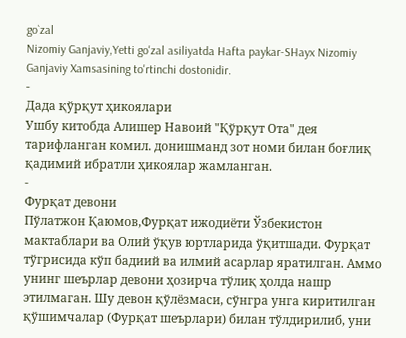go`zal
Nizomiy Ganjaviy,Yetti go'zal asiliyatda Hafta paykar-SHayx Nizomiy Ganjaviy Xamsasining to'rtinchi dostonidir.
-
Дада қўрқут ҳикоялари
Ушбу китобда Алишер Навоий "Қўрқут Ота" дея тарифланган комил. донишманд зот номи билан боғлиқ қадимий ибратли ҳикоялар жамланган.
-
Фурқат девони
Пўлатжон Қаюмов,Фурқат ижодиёти Ўзбекистон мактаблари ва Олий ўқув юртларида ўқитшади. Фурқат тўгрисида кўп бадиий ва илмий асарлар яратилган. Аммо унинг шеърлар девони ҳозирча тўлиқ ҳолда нашр этилмаган. Шу девон қўлёзмаси, сўнгра унга киритилган қўшимчалар (Фурқат шеърлари) билан тўлдирилиб, уни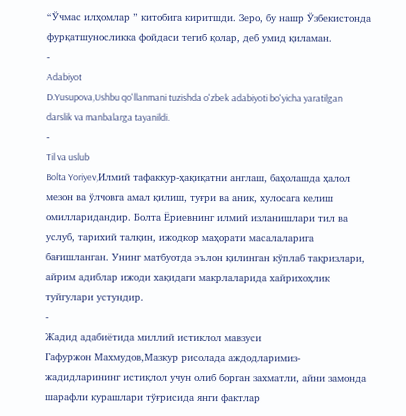“Ўчмас илҳомлар ” китобига киритшди. Зеро, бу нашр Ўзбекистонда фурқатшуносликка фойдаси тегиб қолар, деб умид қиламан.
-
Adabiyot
D.Yusupova,Ushbu qo'llanmani tuzishda o'zbek adabiyoti bo'yicha yaratilgan darslik va manbalarga tayanildi.
-
Til va uslub
Bolta Yoriyev,Илмий тафаккур-ҳақиқатни англаш, баҳолашда ҳалол мезон ва ўлчовга амал қилиш, туғри ва аник, хулосага келиш омилларидандир. Болта Ёриевнинг илмий изланишлари тил ва услуб, тарихий талқин, ижодкор маҳорати масалаларига бағишланган. Унинг матбуотда эълон қилинган кўплаб тақризлари, айрим адиблар ижоди хақидаги макрлаларида хайрихоҳлик туйгулари устундир.
-
Жадид адабиётида миллий истиклол мавзуси
Гафуржон Махмудов,Мазкур рисолада аждодларимиз-жадидларининг истиқлол учун олиб борган захматли, айни замонда шарафли курашлари тўғрисида янги фактлар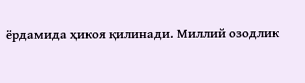ёрдамида ҳикоя қилинади. Миллий озодлик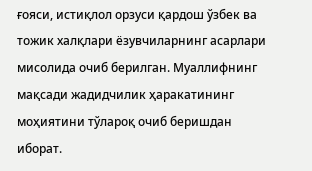ғояси, истиқлол орзуси қардош ўзбек ва тожик халқлари ёзувчиларнинг асарлари мисолида очиб берилган. Муаллифнинг мақсади жадидчилик ҳаракатининг моҳиятини тўлароқ очиб беришдан иборат.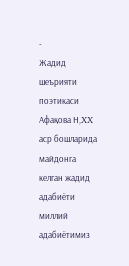-
Жадид шеърияти поэтикаси
Афақова Н,XX аср бошларида майдонга келган жадид адабиёти миллий адабиётимиз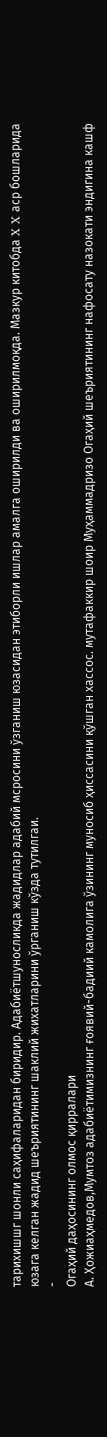тарихишшг шонли саҳифаларидан биридир. Адабиётшуносликда жадидлар адабий мсросини ўзганиш юзасидан этиборли ишлар амалга оширилди ва оширилмоқда. Мазкур китобда X X аср бошларида юзага келган жадид шеъриятининг шаклий жихатларини ўрганиш кўзда тутилгаи.
-
Огаҳий даҳосининг олмос қирралари
А. Ҳожиаҳмедов,Мумтоз адабиётимизнинг ғоявий-бадиий камолига ўзининг муносиб ҳиссасини қўшган хассос. мутафаккир шоир Муҳаммадризо Огаҳий шеъриятининг нафосату назокати эндигина кашф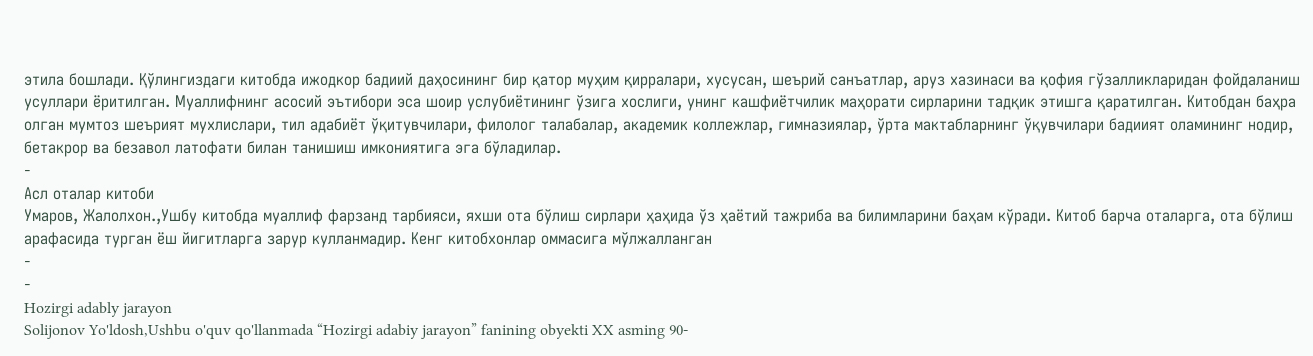этила бошлади. Қўлингиздаги китобда ижодкор бадиий даҳосининг бир қатор муҳим қирралари, хусусан, шеърий санъатлар, аруз хазинаси ва қофия гўзалликларидан фойдаланиш усуллари ёритилган. Муаллифнинг асосий эътибори эса шоир услубиётининг ўзига хослиги, унинг кашфиётчилик маҳорати сирларини тадқик этишга қаратилган. Китобдан баҳра олган мумтоз шеърият мухлислари, тил адабиёт ўқитувчилари, филолог талабалар, академик коллежлар, гимназиялар, ўрта мактабларнинг ўқувчилари бадиият оламининг нодир, бетакрор ва безавол латофати билан танишиш имкониятига эга бўладилар.
-
Асл оталар китоби
Умаров, Жалолхон.,Ушбу китобда муаллиф фарзанд тарбияси, яхши ота бўлиш сирлари ҳаҳида ўз ҳаётий тажриба ва билимларини баҳам кўради. Китоб барча оталарга, ота бўлиш арафасида турган ёш йигитларга зарур кулланмадир. Кенг китобхонлар оммасига мўлжалланган
-
-
Hozirgi adably jarayon
Solijonov Yo'ldosh,Ushbu o'quv qo'llanmada “Hozirgi adabiy jarayon” fanining obyekti XX asming 90-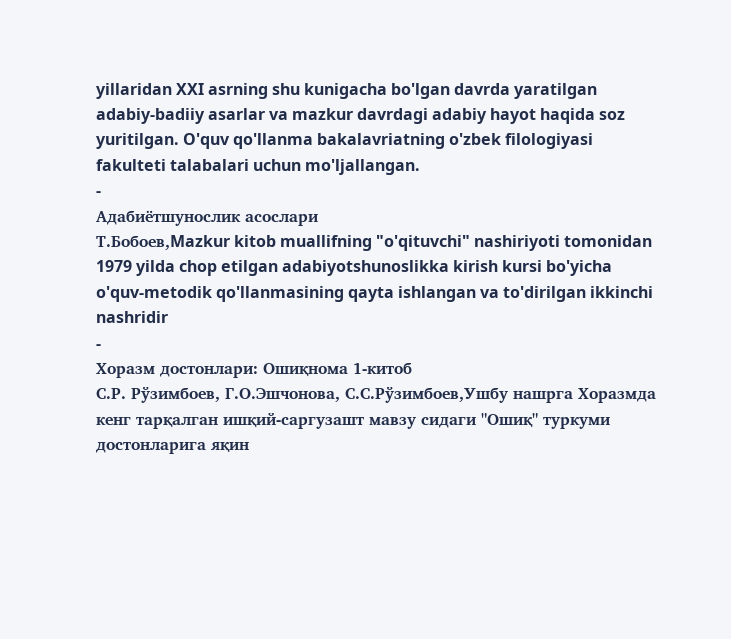yillaridan XXI asrning shu kunigacha bo'lgan davrda yaratilgan adabiy-badiiy asarlar va mazkur davrdagi adabiy hayot haqida soz yuritilgan. O'quv qo'llanma bakalavriatning o'zbek filologiyasi fakulteti talabalari uchun mo'ljallangan.
-
Адабиётшунослик асослари
Т.Бобоев,Mazkur kitob muallifning "o'qituvchi" nashiriyoti tomonidan 1979 yilda chop etilgan adabiyotshunoslikka kirish kursi bo'yicha o'quv-metodik qo'llanmasining qayta ishlangan va to'dirilgan ikkinchi nashridir
-
Хоразм достонлари: Ошиқнома 1-китоб
С.Р. Рўзимбоев, Г.О.Эшчонова, С.С.Рўзимбоев,Ушбу нашрга Хоразмда кенг тарқалган ишқий-саргузашт мавзу сидаги "Ошиқ" туркуми достонларига яқин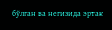бўлган ва негизида эртак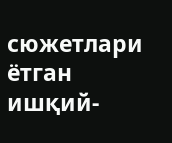сюжетлари ётган ишқий-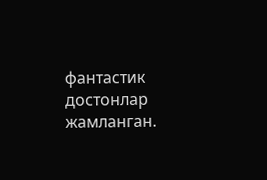фантастик достонлар жамланган.